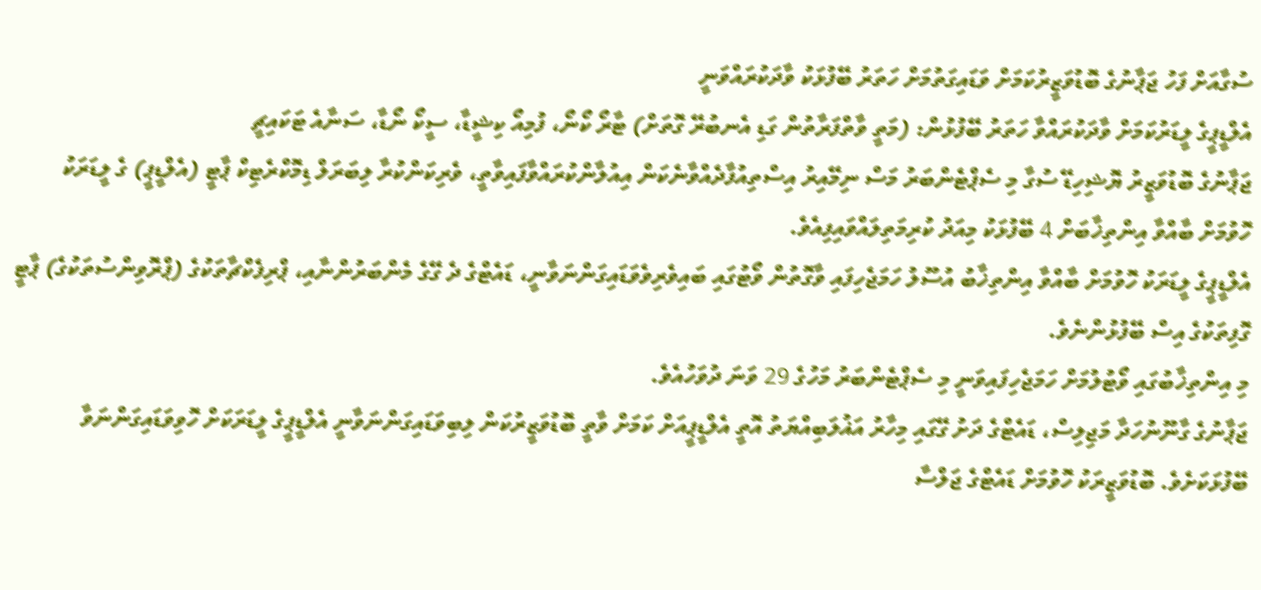ސުގާއަށް ފަހު ޖަޕާނުގެ ބޮޑުވަޒީރުކަމަށް ވަޑައިގަތުމަށް ހަތަރު ބޭފުޅަކު ވާދަކުރައްވަނީ
އެލްޑީޕީގެ ލީޑަރުކަމަށް ވާދަކުރައްވާ ހަތަރު ބޭފުޅުން: (މަތީ ވާތްފަރާތުން ގަޑި އެނބުރޭ ގޮތަށް) ޓާރޯ ކޯނޯ، ފުމިއޯ ކިޝީޑާ، ސީކޯ ނޯޑާ، ސަނާއެ ޓަކައިޗީ
ޖަޕާނުގެ ބޮޑުވަޒީރު ޔޮޝިހިޑޭ ސުގާ މި ސެޕްޓެންބަރު މަސް ނިމޭއިރު އިސްތިއުފާދެއްވާނެކަން އިއުލާންކުރައްވާފައިވާތީ، ވެރިކަންކުރާ ލިބަރަލް ޑިމޮކްރެޓިކް ޕާޓީ (އެލްޑީޕީ) ގެ ލީޑަރަކު ހޮވުމަށް ބާއްވާ އިންތިޚާބަށް 4 ބޭފުޅަކު މިއަދު ކުރިމަތިލައްވައިފިއެވެ.
އެލްޑީޕީގެ ލީޑަރަކު ހޮވުމަށް ބާއްވާ އިންތިޚާބު އުސޫލު ހަމަޖެހިފައި ވާގޮތުން ވޯޓުގައި ބައިވެރިވެވަޑައިގަންނަވާނީ، ޑައެޓްގެ ދެ ގޭގެ މެންބަރުންނާއި، ޕްރިފެކްޗާތަކުގެ (ޕްރޮވިންސުތަކުގެ) ޕާޓީ ގޮފިތަކުގެ އިސް ބޭފުޅުންނެވެ.
މި އިންތިޚާބުގައި ވޯޓުލުމަށް ހަމަޖެހިފައިވަނީ މި ސެޕްޓެންބަރު މަހުގެ 29 ވަނަ ދުވަހުއެވެ.
ޖަޕާނުގެ ގާނޫނުހަދާ މަޖިލިސް، ޑައެޓްގެ ދަށު ގޭގައި މިހާރު އަޣުލަބިއްޔަތު އޮތީ އެލްޑީޕީއަށް ކަމަށް ވާތީ ބޮޑުވަޒީރުކަން ލިބިވަޑައިގަންނަވާނީ އެލްޑީޕީގެ ލީޑަރަކަށް ހޮވިވަޑައިގަންނަވާ ބޭފުޅަކަށެވެ. ބޮޑުވަޒީރަކު ހޮވުމަށް ޑައެޓްގެ ޖަލްސާ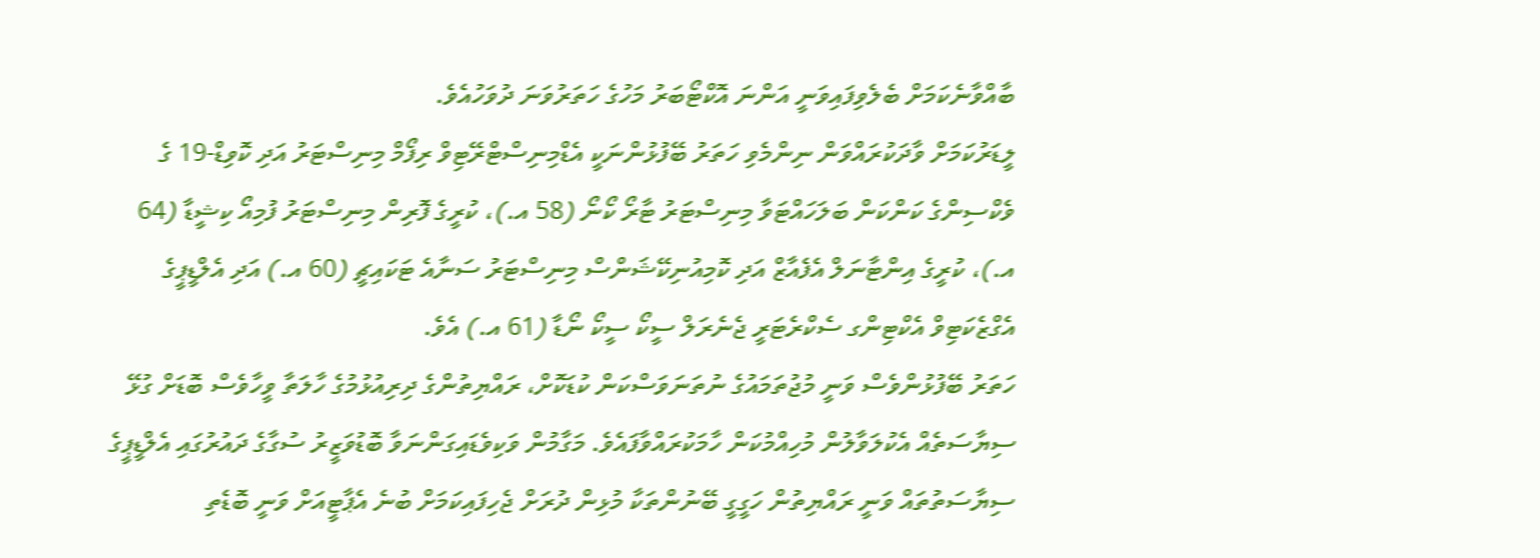ބާއްވާނެކަމަށް ބެލެވިފައިވަނީ އަންނަ އޮކްޓޯބަރު މަހުގެ ހަތަރުވަނަ ދުވަހުއެވެ.
ލީޑަރުކަމަށް ވާދަކުރައްވަން ނިންމެވި ހަތަރު ބޭފުޅުންނަކީ އެޑްމިނިސްޓްރޭޓިވް ރިފޯމް މިނިސްޓަރު އަދި ކޮވިޑް-19 ގެ ވެކްސިންގެ ކަންކަން ބަލަހައްޓަވާ މިނިސްޓަރު ޓާރޯ ކޯނޯ (58 އ.)، ކުރީގެ ފޮރިން މިނިސްޓަރު ފުމިއޯ ކިޝީޑާ (64 އ.)، ކުރީގެ އިންޓާނަލް އެފެއާޒް އަދި ކޮމިއުނިކޭޝަންސް މިނިސްޓަރު ސަނާއެ ޓަކައިޗީ (60 އ.) އަދި އެލްޑީޕީގެ އެގްޒެކަޓިވް އެކްޓިންގ ސެކްރެޓަރީ ޖެނެރަލް ސީކޯ ސީކޯ ނޯޑާ (61 އ.) އެވެ.
ހަތަރު ބޭފުޅުންވެސް ވަނީ މުޖުތަމައުގެ ނުތަނަވަސްކަން ކުޑަކޮށް، ރައްޔިތުންގެ ދިރިއުޅުމުގެ ހާލަތާ ވީހާވެސް ބޮޑަށް ގުޅޭ ސިޔާސަތެއް އެކުލަވާލުން މުހިއްމުކަން ހާމަކުރައްވާފައެވެ. މަގާމުން ވަކިވެޑައިގަންނަވާ ބޮޑުވަޒީރު ސުގާގެ ދައުރުގައި އެލްޑީޕީގެ ސިޔާސަތުތައް ވަނީ ރައްޔިތުން ހަގީގީ ބޭނުންތަކާ މުޅިން ދުރަށް ޖެހިފައިކަމަށް ބުނެ އެޕާޓީއަށް ވަނީ ބޮޑެތި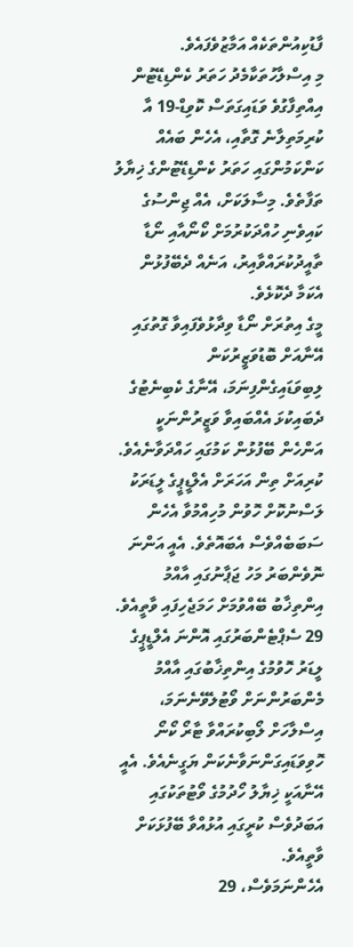ފާޑުކިއުންތަކެއް އަމާޒުވެފައެވެ.
މި އިސްލާހުތަކާމެދު ހަތަރު ކެންޑިޑޭޓުން އިއްތިފާގުވެ ވަޑައިގަތަސް ކޮވިޑް-19 އާ ކުރިމަތިލާނެ ގޮތާއި، އެހެން ބައެއް ކަންކަމުންގައި ހަތަރު ކެންޑިޑޭޓުންގެ ޚިޔާލު ތަފާތެވެ. މިސާލަކަށް، އެއް ޖިންސުގެ ކައިވެނި ހުއްދަކުރުމަށް ކޯނޯއާއި ނޯޑާ ތާއީދުކުރައްވާއިރު، އަނެއް ދެބޭފުޅުން އެކަމާ ދެކޮޅެވެ.
މީގެ އިތުރަށް ނޯޑާ ވިދާޅުވެފައިވާ ގޮތުގައި އޭނާއަށް ބޮޑުވަޒީރުކަން ލިބިވަޑައިގެންފިނަމަ، އޭނާގެ ކެބިނެޓުގެ ދެބައިކުޅަ އެއްބައިވާ ވަޒީރުންނަކީ އަންހެން ބޭފުޅުން ކަމުގައި ހައްދަވާނެއެވެ.
ކުރިއަށް ތިން އަހަރަށް އެލްޑީޕީގެ ލީޑަރަކު ލަސްނުކޮށް ހޮވުން މުހިއްމުވާ އެހެން ސަބަބެއްވެސް އެބައޮތެވެ. އެއީ އަންނަ ނޮވެންބަރު މަހު ޖަޕާނުގައި އާއްމު އިންތިޚާބު ބޭއްވުމަށް ހަމަޖެހިފައި ވާތީއެވެ.
29 ސެޕްޓެންބަރުގައި އޮންނަ އެލްޑީޕީގެ ލީޑަރު ހޮވުމުގެ އިންތިޚާބުގައި އާއްމު މެންބަރުންނަށް ވޯޓުލެވޭނެނަމަ، އިސްލާހަށް ލޯބިކުރައްވާ ޓާރޯ ކޯނޯ ހޮވިވަޑައިގަންނަވާނެކަން ޔަގީނެއެވެ. އެއީ އޭނާއަކީ ޚިޔާލު ހޯދުމުގެ ވޯޓުތަކުގައި އަބަދުވެސް ކުރީގައި އުޅުއްވާ ބޭފުޅަކަށް ވާތީއެވެ.
އެހެންނަމަވެސް، 29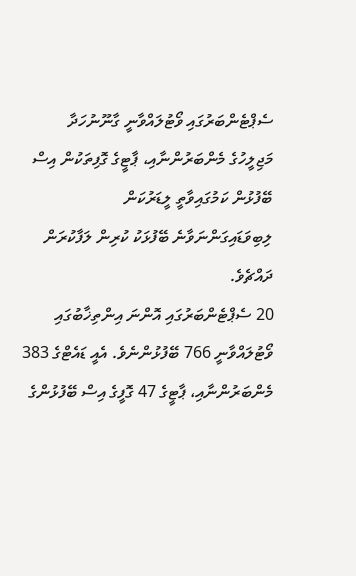ސެޕްޓެންބަރުގައި ވޯޓުލައްވާނީ ގާނޫނުހަދާ މަޖިލީހުގެ މެންބަރުންނާއި، ޕާޓީގެ ގޮފިތަކުން އިސް ބޭފުޅުން ކަމުގައިވާތީ ލީޑަރުކަން ލިބިވަޑައިގަންނަވާނެ ބޭފުޅަކު ކުރިން ލަފާކުރަން ދައްޗެވެ.
20 ސެޕްޓެންބަރުގައި އޮންނަ އިންތިޚާބުގައި ވޯޓުލައްވާނީ 766 ބޭފުޅުންނެވެ. އެއީ ޑައެޓްގެ 383 މެންބަރުންނާއި، ޕާޓީގެ 47 ގޮފީގެ އިސް ބޭފުޅުންގެ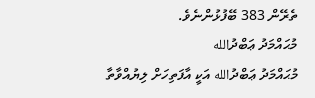ތެރޭން 383 ބޭފުޅުންނެވެ.
މުޙައްމަދު ޢަބްދުالله
މުޙައްމަދު ޢަބްދުالله އަކީ އާފަތިހަށް ލިޔުއްވާތާ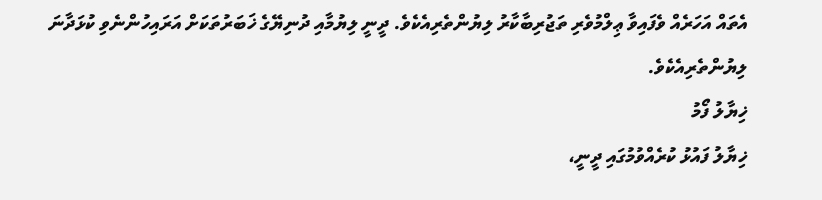އެތައް އަހަރެއް ވެފައިވާ ޢިލްމުވެރި ތަޖުރިބާކާރު ލިޔުންތެރިއެކެވެ. ދީނީ ލިޔުމާއި ދުނިޔޭގެ ޚަބަރުތަކަށް އަރައިހުންނެވި ކުޅަދާނަ ލިޔުންތެރިއެކެވެ.
ޚިޔާލު ފޯމު
ޚިޔާލު ފައުޅު ކުރެއްވުމުގައި ދީނީ،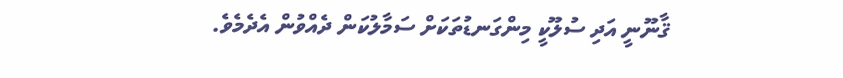ޤާނޫނީ އަދި ސުލޫކީ މިންގަނޑުތަކަށް ސަމާލުކަން ދެއްވުން އެދެމެވެ.